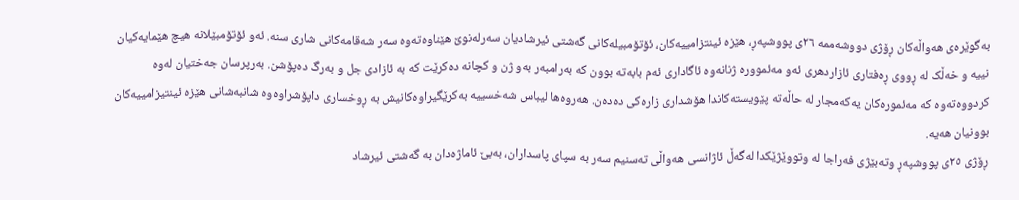بەگوێرەی هەواڵەکان ڕۆژی دووشەممە ٢٦ی پووشپەڕ، هێزە ئینتزامییەکان، ئۆتۆمبیلەکانی گەشتی ئیرشادیان سەرلەنوێ هێناوەتەوە سەر شەقامەکانی شاری سنە. ئەو ئۆتۆمبێلانە هیچ هێمایەکیان نییە و خەڵک لە ڕووی ڕەفتاری ئازاردهری ئەو مەئموورە ژنانەوە ئاگاداری ئەم بابەتە بوون کە بەرامبەر بەو ژن و کچانە دەکرێت کە بە ئازادی جل و بەرگ دەپۆشن. بەرپرسان جەختیان لەوە کردووەتەوە کە مەئمورەکان یەکەمجار لە حاڵەتە پێویستەکاندا هۆشداری زارەکی دەدەن. هەروەها لیباس شەخسییە بەکرێگیراوەکانیش بە ڕوخساری داپۆشراوەوە شانبەشانی هێزە ئینتیزامییەکان بوونیان هەیە.
ڕۆژی ٢٥ی پووشپەڕ وتەبێژی فەراجا لە وتووێژێکدا لەگەڵ ئاژانسی هەواڵی تەسنیم سەر بە سپای پاسداران، بەبێ ئاماژەدان بە گەشتی ئیرشاد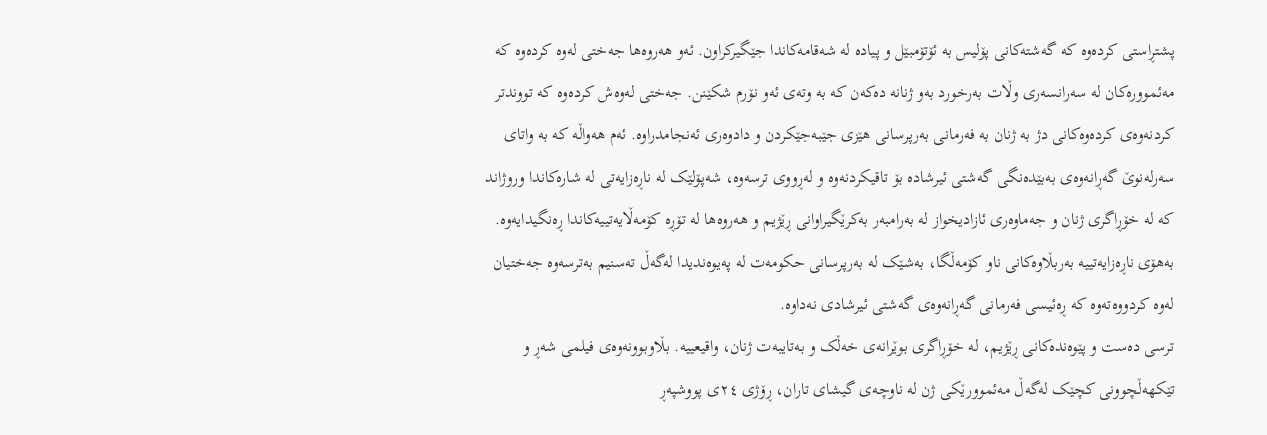پشتڕاستی کردەوە کە گەشتەکانی پۆلیس بە ئۆتۆمبێل و پیاده لە شەقامەکاندا جێگیرکراون. ئەو هەروەها جەختی لەوە کردەوە کە مەئموورەکان لە سەرانسەری وڵات بەرخورد بەو ژنانە دەکەن کە بە وتەی ئەو نۆرم شکێنن. جەختی لەوەش کردەوە کە تووندتر کردنەوەی کردەوەکانی دژ بە ژنان بە فەرمانی بەرپرسانی هێزی جێبەجێکردن و دادوەری ئەنجامدراوە. ئەم هەواڵە کە بە واتای سەرلەنوێ گەڕانەوەی بەبێدەنگی گەشتی ئیرشادە بۆ تاقیکردنەوە و لەڕووی ترسەوە، شەپۆلێک لە ناڕەزایەتی لە شارەکاندا وروژاند کە لە خۆڕاگری ژنان و جەماوەری ئازادیخواز لە بەرامبەر بەکرێگیراوانی ڕێژیم و هەروەها لە تۆڕە کۆمەڵایەتییەکاندا ڕەنگیدایەوە. بەهۆی ناڕەزایەتییە بەربڵاوەکانی ناو کۆمەڵگا، بەشێک لە بەرپرسانی حکومەت لە پەیوەندیدا لەگەڵ تەسنیم بەترسەوە جەختیان لەوە کردووەتەوە کە ڕەئیسی فەرمانی گەڕانەوەی گەشتی ئیرشادی نەداوە.
ترسی دەست و پێوەندەکانی ڕێژیم، لە خۆڕاگری بوێرانەی خەڵک و بەتایبەت ژنان، واقیعییە. بڵاوبوونەوەی فیلمی شەڕ و تێکهەڵچوونی کچێک لەگەڵ مەئموورێکی ژن لە ناوچەی گیشای تاران، ڕۆژی ٢٤ی پووشپەڕ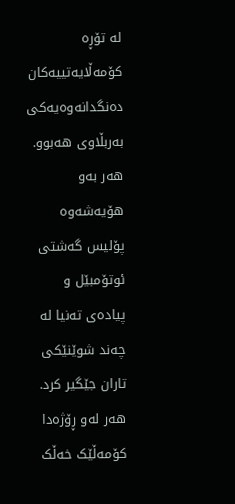لە تۆڕە کۆمەڵایەتییەکان دەنگدانەوەیەکی بەربڵاوی هەبوو. هەر بەو هۆیەشەوە پۆلیس گەشتی ئوتۆمبێل و پیادەی تەنیا لە چەند شوێنێکی تاران جێگیر کرد. هەر لەو ڕۆژەدا کۆمەڵێک خەڵک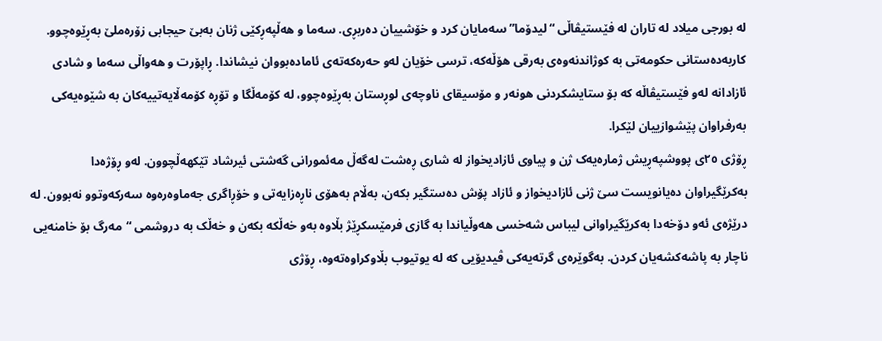لە بورجی میلاد لە تاران لە فێستیڤاڵی “لیدۆما” سەمایان کرد و خۆشییان دەربڕی. سەما و هەڵپەڕکێی ژنان بەبێ حیجابی زۆرەملێ بەڕێوەچوو.
کاربەدەستانی حکومەتی بە کوژاندنەوەی بەرقی هۆڵەکە، ترسی خۆیان لەو حەرەکەتەی ئامادەبووان نیشاندا. ڕاپۆرت و هەواڵی سەما و شادی ئازادانە لەو فێستیڤاڵە کە بۆ ستایشکردنی هونەر و مۆسیقای ناوچەی لوڕستان بەڕێوەچوو، لە کۆمەڵگا و تۆڕە کۆمەڵایەتییەکان بە شێوەیەکی بەرفراوان پێشوازییان لێکرا.
ڕۆژی ٢٥ی پووشپەڕیش ژمارەیەک ژن و پیاوی ئازادیخواز لە شاری ڕەشت لەگەڵ مەئمورانی گەشتی ئیرشاد تێکهەڵچوون. لەو ڕۆژەدا بەکرێگیراوان دەیانویست سێ ژنی ئازادیخواز و ئازاد پۆش دەستگیر بکەن، بەڵام بەهۆی ناڕەزایەتی و خۆڕاگری جەماوەرەوە سەرکەوتوو نەبوون. لە درێژەی ئەو دۆخەدا بەکرێگیراوانی لیباس شەخسی هەوڵیاندا بە گازی فرمێسکڕێژ بڵاوە بەو خەڵکە بکەن و خەڵک بە دروشمی “مەرگ بۆ خامنەیی ناچار بە پاشەکشەیان کردن. بەگوێرەی گرتەیەکی ڤیدیۆیی کە لە یوتیوب بڵاوکراوەتەوە، ڕۆژی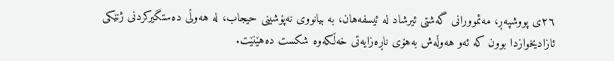٢٦ی پووشپەڕ، مەئموورانی گەشتی ئیرشاد لە ئیسفەهان، بە بیانووی نەپۆشینی حیجاب، لە هەوڵی دەستگیرکردنی ژنێکی ئازادیخوازدا بوون کە ئەو هەوڵەش بەهۆی ناڕەزایەتی خەڵکەوە شکست دەهێنێت.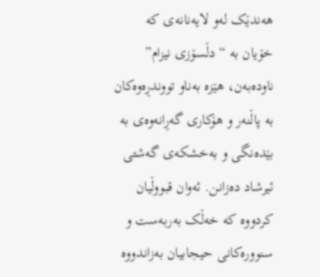هەندێک لەو لایەنانەی کە خۆیان بە “دڵسۆزی نیزام” ناودەبەن، هێزە بەناو تووندڕەوەکان بە پاڵنەر و هۆکاری گەڕانەوەی بە بێدەنگی و بەخشکەی گەشتی ئیرشاد دەزانن. ئەوان قبووڵیان کردووە کە خەڵک بەربەست و سنوورەکانی حیجابیان بەزاندووە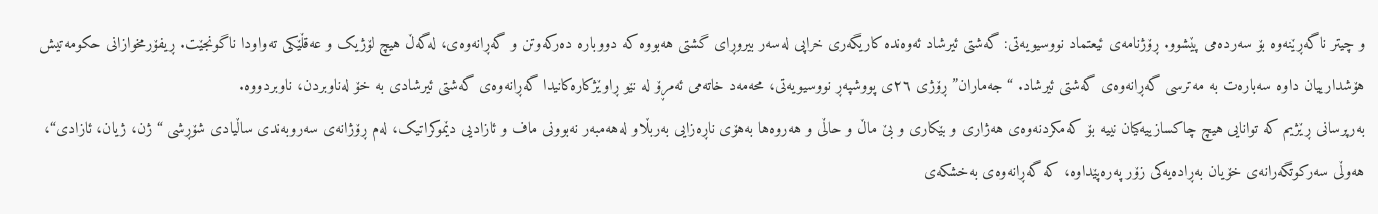و چیتر ناگەڕێنەوە بۆ سەردەمی پێشوو. ڕۆژنامەی ئیعتماد نووسیویەتی: گەشتی ئیرشاد ئەوەندە کاریگەری خراپی لەسەر بیروڕای گشتی هەبووە کە دووبارە دەرکەوتن و گەڕانەوەی، لەگەڵ هیچ لۆژیک و عەقڵێکی تەواودا ناگونجێت. ڕیفۆرمخوازانی حکومەتیش هۆشدارییان داوە سەبارەت بە مەترسی گەڕانەوەی گەشتی ئیرشاد. “جەماران” ڕۆژی ٢٦ی پووشپەڕ نووسیویەتی، محەمەد خاتەمی ئەمڕۆ لە نێو ڕاوێژکارەکانیدا گەڕانەوەی گەشتی ئیرشادی بە خۆ لەناوبردن، ناوبردووە.
بەرپرسانی ڕێژیم کە توانایی هیچ چاکسازییەکیان نییە بۆ کەمکردنەوەی هەژاری و بێکاری و بێ ماڵ و حاڵی و هەروەها بەهۆی ناڕەزایی بەربڵاو لەهەمبەر نەبوونی ماف و ئازادیی دێموکراتیک، لەم ڕۆژانەی سەروبەندی ساڵیادی شۆڕشی “ژن، ژیان، ئازادی“، هەوڵی سەرکوتگەرانەی خۆیان بەڕادەیەکی زۆر پەرەپێداوە، کە گەڕانەوەی بەخشکەی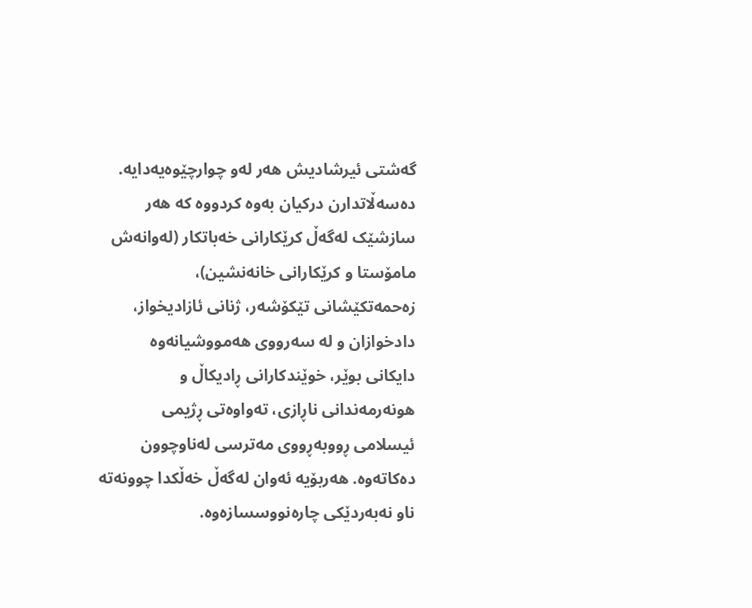گەشتی ئیرشادیش هەر لەو چوارچێوەیەدایە.
دەسەڵاتدارن درکیان بەوە کردووە کە هەر سازشێک لەگەڵ کرێکارانی خەباتکار (لەوانەش مامۆستا و کرێکارانی خانەنشین)، زەحمەتکێشانی تێکۆشەر، ژنانی ئازادیخواز، دادخوازان و لە سەرووی هەمووشیانەوە دایکانی بوێر، خوێندکارانی ڕادیکاڵ و هونەرمەندانی ناڕازی، تەواوەتی ڕژیمی ئیسلامی ڕووبەڕووی مەترسی لەناوچوون دەکاتەوە. هەربۆیە ئەوان لەگەڵ خەڵکدا چوونەتە ناو نەبەردێکی چارەنووسسازەوە.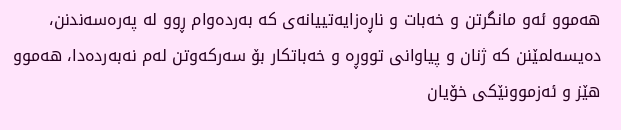هەموو ئەو مانگرتن و خەبات و ناڕەزایەتییانەی کە بەردەوام ڕوو لە پەرەسەندنن، دەیسەلمێنن کە ژنان و پیاوانی تووڕە و خەباتکار بۆ سەرکەوتن لەم نەبەردەدا، هەموو هێز و ئەزموونێکی خۆیان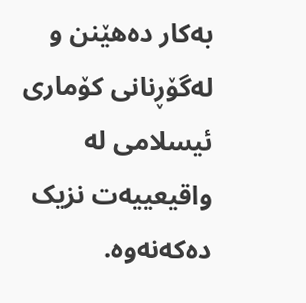بەکار دەهێنن و لەگۆڕنانی کۆماری ئیسلامی لە واقیعییەت نزیک دەکەنەوە.